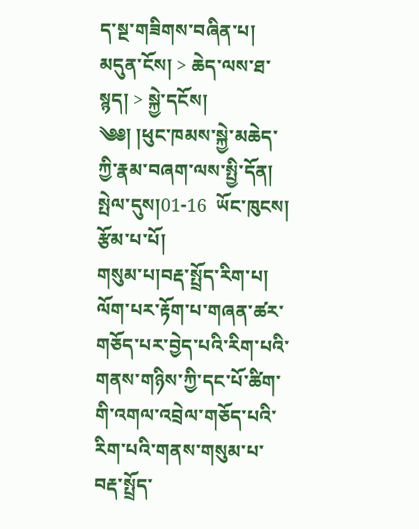ད་སྔ་གཟིགས་བཞིན་པ།  མདུན་ངོས། > ཆེད་ལས་ཐ་སྙད། > སྐྱེ་དངོས།
༄༅། །ཕུང་ཁམས་སྐྱེ་མཆེད་ཀྱི་རྣམ་བཞག་ལས་སྤྱི་དོན།
སྤེལ་དུས།01-16  ཡོང་ཁུངས།  རྩོམ་པ་པོ།
གསུམ་པ།བརྡ་སྤྲོད་རིག་པ།
ལོག་པར་རྟོག་པ་གཞན་ཚར་གཅོད་པར་བྱེད་པའི་རིག་པའི་གནས་གཉིས་ཀྱི་དང་པོ་ཚིག་གི་འགལ་འབྲེལ་གཅོད་པའི་རིག་པའི་གནས་གསུམ་པ་བརྡ་སྤྲོད་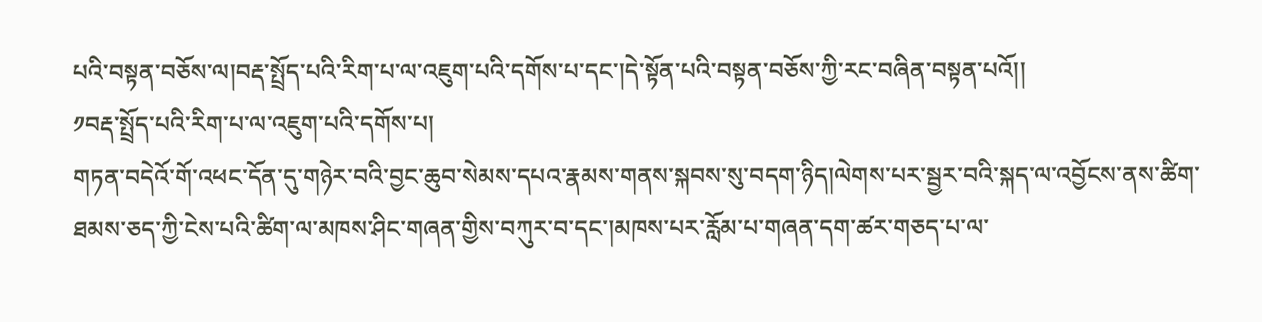པའི་བསྟན་བཅོས་ལ།བརྡ་སྤྲོད་པའི་རིག་པ་ལ་འཇུག་པའི་དགོས་པ་དང་།དེ་སྟོན་པའི་བསྟན་བཅོས་ཀྱི་རང་བཞིན་བསྟན་པའོ།།
༡བརྡ་སྤྲོད་པའི་རིག་པ་ལ་འཇུག་པའི་དགོས་པ།
གཏན་བདེའོ་གོ་འཕང་དོན་དུ་གཉེར་བའི་བྱང་ཆུབ་སེམས་དཔའ་རྣམས་གནས་སྐབས་སུ་བདག་ཉིད།ལེགས་པར་སྦྱར་བའི་སྐད་ལ་འབྱོངས་ནས་ཚིག་ཐམས་ཅད་ཀྱི་ངེས་པའི་ཚིག་ལ་མཁས་ཤིང་གཞན་གྱིས་བཀུར་བ་དང་།མཁས་པར་རློམ་པ་གཞན་དག་ཚར་གཅད་པ་ལ་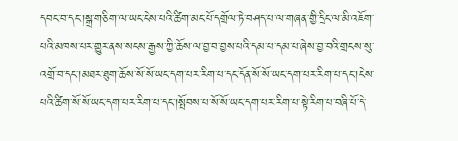དབང་བ་དང་།སྒྲ་གཅིག་ལ་ཡང་ངེས་པའི་ཚིག་མང་པོ་དགྲོལ་ཏེ་བཤད་པ་ལ་གཞན་གྱི་དྲིང་ལ་མི་འཇོག་པའི་མཁས་པར་གྱུར་ནས་སངས་རྒྱས་ཀྱི་ཆོས་ལ་བྱ་བ་བྱས་པའི་དམ་པ་དམ་པ་ཞེས་བྱ་བའི་གྲངས་སུ་འགྲོ་བ་དང་།མཐར་ཐུག་ཆོས་སོ་སོ་ཡང་དག་པར་རིག་པ་དང་དོན་སོ་སོ་ཡང་དག་པར་རིག་པ་དང་།ངེས་པའི་ཚིག་སོ་སོ་ཡང་དག་པར་རིག་པ་དང་།སྤོབས་པ་སོ་སོ་ཡང་དག་པར་རིག་པ་སྟེ་རིག་པ་བཞི་པོ་དེ་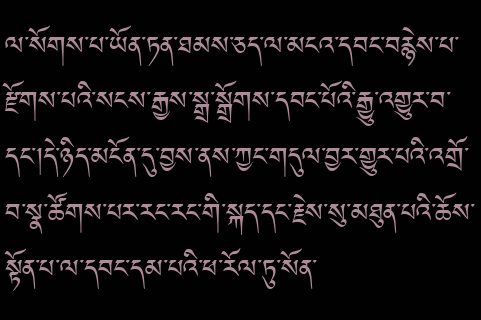ལ་སོགས་པ་ཡོན་ཏན་ཐམས་ཅད་ལ་མངའ་དབང་བརྙེས་པ་རྫོགས་པའི་སངས་རྒྱས་སྒྲ་སྒྲོགས་དབང་པོའི་རྒྱུ་འགྱུར་བ་དང་།དེ་ཉིད་མངོན་དུ་བྱས་ནས་ཀྱང་གདུལ་བྱར་གྱུར་པའི་འགྲོ་བ་སྣ་ཚོགས་པར་རང་རང་གི་སྐད་དང་རྗེས་སུ་མཐུན་པའི་ཆོས་སྟོན་པ་ལ་དབང་དམ་པའི་ཕ་རོལ་ཏུ་སོན་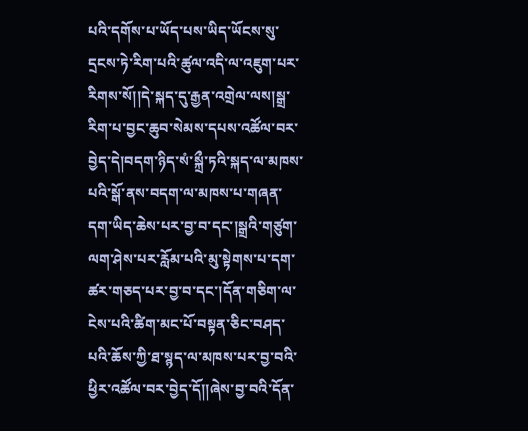པའི་དགོས་པ་ཡོད་པས་ཡིད་ཡོངས་སུ་དྲངས་ཏེ་རིག་པའི་ཚུལ་འདི་ལ་འཇུག་པར་རིགས་སོ།།དེ་སྐད་དུ་རྒྱན་འགྲེལ་ལས།སྒྲ་རིག་པ་བྱང་ཆུབ་སེམས་དཔས་འཚོལ་བར་བྱེད་དེ།བདག་ཉིད་སཾ་སྐྲྀ་ཏའི་སྐད་ལ་མཁས་པའི་སྒོ་ནས་བདག་ལ་མཁས་པ་གཞན་དག་ཡིད་ཆེས་པར་བྱ་བ་དང་།སྒྲའི་གཙུག་ལག་ཤེས་པར་རློམ་པའི་མུ་སྟེགས་པ་དག་ཚར་གཅད་པར་བྱ་བ་དང་།དོན་གཅིག་ལ་ངེས་པའི་ཚིག་མང་པོ་བསྟན་ཅིང་བཤད་པའི་ཆོས་ཀྱི་ཐ་སྙད་ལ་མཁས་པར་བྱ་བའི་ཕྱིར་འཚོལ་བར་བྱེད་དོ།།ཞེས་བྱ་བའི་དོན་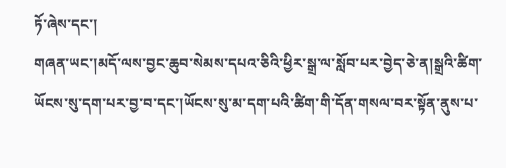ཏོ་ཞེས་དང་།
གཞན་ཡང་།མདོ་ལས་བྱང་ཆུབ་སེམས་དཔའ་ཅིའི་ཕྱིར་སྒྲ་ལ་སློབ་པར་བྱེད་ཅེ་ན།སྒྲའི་ཚིག་ཡོངས་སུ་དག་པར་བྱ་བ་དང་།ཡོངས་སུ་མ་དག་པའི་ཚིག་གི་དོན་གསལ་བར་སྟོན་ནུས་པ་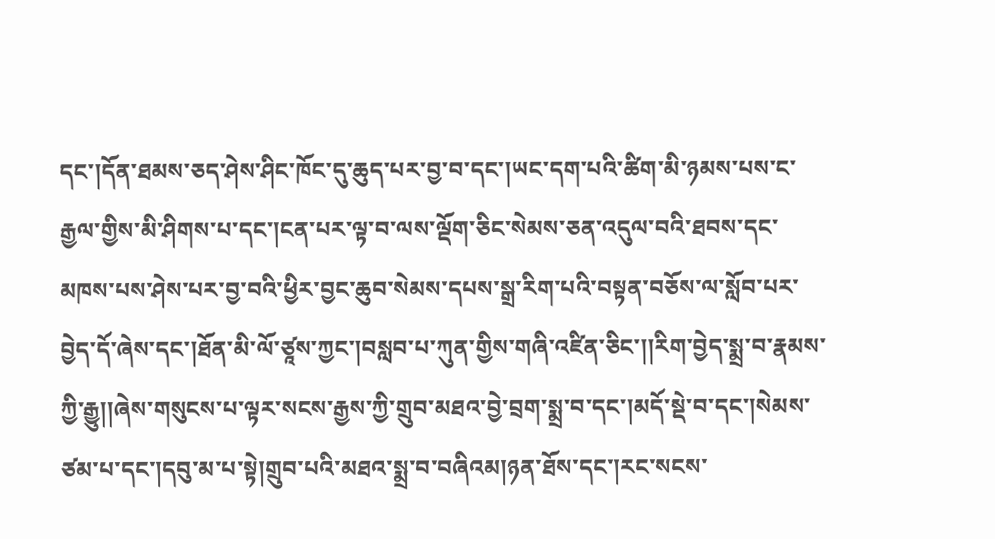དང་།དོན་ཐམས་ཅད་ཤེས་ཤིང་ཁོང་དུ་ཆུད་པར་བྱ་བ་དང་།ཡང་དག་པའི་ཚིག་མི་ཉམས་པས་ང་རྒྱལ་གྱིས་མི་ཤིགས་པ་དང་།ངན་པར་ལྟ་བ་ལས་ལྡོག་ཅིང་སེམས་ཅན་འདུལ་བའི་ཐབས་དང་མཁས་པས་ཤེས་པར་བྱ་བའི་ཕྱིར་བྱང་ཆུབ་སེམས་དཔས་སྒྲ་རིག་པའི་བསྟན་བཅོས་ལ་སློབ་པར་བྱེད་དོ་ཞེས་དང་།ཐོན་མི་ལོ་ཙཱས་ཀྱང་།བསླབ་པ་ཀུན་གྱིས་གཞི་འཛིན་ཅིང་།།རིག་བྱེད་སྨྲ་བ་རྣམས་ཀྱི་རྒྱུ།།ཞེས་གསུངས་པ་ལྟར་སངས་རྒྱས་ཀྱི་གྲུབ་མཐའ་བྱེ་བྲག་སྨྲ་བ་དང་།མདོ་སྡེ་བ་དང་།སེམས་ཙམ་པ་དང་།དབུ་མ་པ་སྟེ།གྲུབ་པའི་མཐའ་སྨྲ་བ་བཞིའམ།ཉན་ཐོས་དང་།རང་སངས་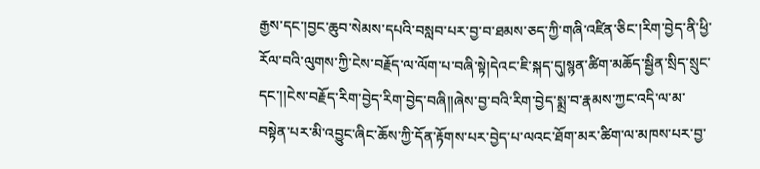རྒྱས་དང་།བྱང་ཆུབ་སེམས་དཔའི་བསླབ་པར་བྱ་བ་ཐམས་ཅད་ཀྱི་གཞི་འཛིན་ཅིང་།རིག་བྱེད་ནི་ཕྱི་རོལ་བའི་ལུགས་ཀྱི་ངེས་བརྗོད་ལ་ལོག་པ་བཞི་སྟེ།དེའང་ཇི་སྐད་དུ།སྙན་ཚིག་མཆོད་སྦྱིན་སྲིད་སྲུང་དང་།།ངེས་བརྗོད་རིག་བྱེད་རིག་བྱེད་བཞི།།ཞེས་བྱ་བའི་རིག་བྱེད་སྨྲ་བ་རྣམས་ཀྱང་འདི་ལ་མ་བསྟེན་པར་མི་འབྱུང་ཞིང་ཆོས་ཀྱི་དོན་རྟོགས་པར་བྱེད་པ་ལའང་ཐོག་མར་ཚིག་ལ་མཁས་པར་བྱ་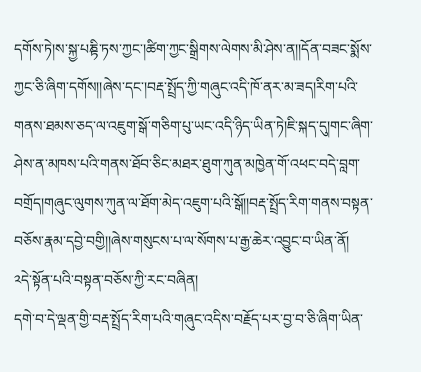དགོས་ཏེ།ས་སྐྱ་པཎྟི་ཏས་ཀྱང་།ཚིག་ཀྱང་སྒྲིགས་ལེགས་མི་ཤེས་ན།།དོན་བཟང་སྨོས་ཀྱང་ཅི་ཞིག་དགོས།།ཞེས་དང་།བརྡ་སྤྲོད་ཀྱི་གཞུང་འདི་ཁོ་ནར་མ་ཟད།རིག་པའི་གནས་ཐམས་ཅད་ལ་འཇུག་སྒོ་གཅིག་པུ་ཡང་འདི་ཉིད་ཡིན་ཏེ།ཇི་སྐད་དུ།གང་ཞིག་ཤེས་ན་མཁས་པའི་གནས་ཐོབ་ཅིང་མཐར་ཐུག་ཀུན་མཁྱེན་གོ་འཕང་བདེ་བླག་བགྲོད།གཞུང་ལུགས་ཀུན་ལ་ཐོག་མེད་འཇུག་པའི་སྒོ།།བརྡ་སྤྲོད་རིག་གནས་བསྟན་བཅོས་རྣམ་དབྱེ་བགྱི།།ཞེས་གསུངས་པ་ལ་སོགས་པ་རྒྱ་ཆེར་འབྱུང་བ་ཡིན་ནོ།
༢དེ་སྟོན་པའི་བསྟན་བཅོས་ཀྱི་རང་བཞིན།
དགེ་བ་དེ་ལྡན་གྱི་བརྡ་སྤྲོད་རིག་པའི་གཞུང་འདིས་བརྗོད་པར་བྱ་བ་ཅི་ཞིག་ཡིན་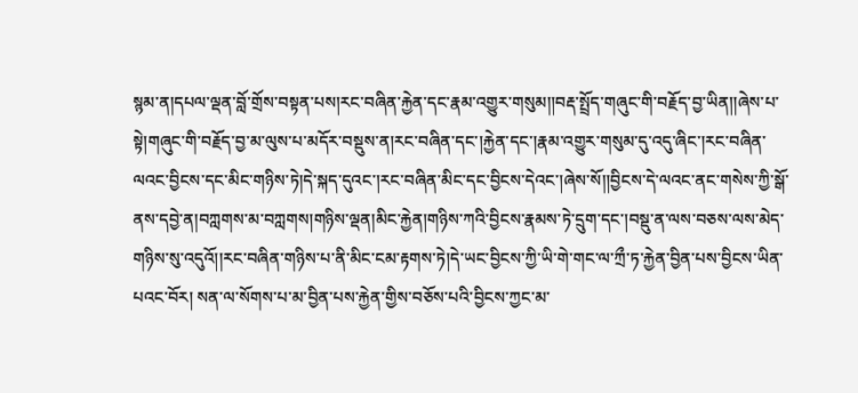སྙམ་ན།དཔལ་ལྡན་བློ་གྲོས་བསྟན་པས།རང་བཞིན་རྐྱེན་དང་རྣམ་འགྱུར་གསུམ།།བརྡ་སྤྲོད་གཞུང་གི་བརྗོད་བྱ་ཡིན།།ཞེས་པ་སྟེ།གཞུང་གི་བརྗོད་བྱ་མ་ལུས་པ་མདོར་བསྡུས་ན།རང་བཞིན་དང་།རྐྱེན་དང་།རྣམ་འགྱུར་གསུམ་དུ་འདུ་ཞིང་།རང་བཞིན་ལའང་བྱིངས་དང་མིང་གཉིས་ཏེ།དེ་སྐད་དུའང་།རང་བཞིན་མིང་དང་བྱིངས་དེའང་།ཞེས་སོ།།བྱིངས་དེ་ལའང་ནང་གསེས་ཀྱི་སྒོ་ནས་དབྱེ་ན།བཀླགས་མ་བཀླགས།གཉིས་ལྡན།མིང་རྐྱེན།གཉིས་ཀའི་བྱིངས་རྣམས་ཏེ་དྲུག་དང་།བསྡུ་ན་ལས་བཅས་ལས་མེད་གཉིས་སུ་འདུའོ།།རང་བཞིན་གཉིས་པ་ནི་མིང་ངམ་རྟགས་ཏེ།དེ་ཡང་བྱིངས་ཀྱི་ཡི་གེ་གང་ལ་ཀྲྀ་ཏ་རྐྱེན་བྱིན་པས་བྱིངས་ཡིན་པའང་བོར། སན་ལ་སོགས་པ་མ་བྱིན་པས་རྐྱེན་གྱིས་བཅོས་པའི་བྱིངས་ཀྱང་མ་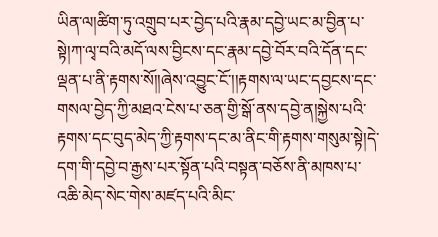ཡིན་ལ།ཚིག་ཏུ་འགྲུབ་པར་བྱེད་པའི་རྣམ་དབྱེ་ཡང་མ་བྱིན་པ་སྟེ།ཀ་ལྭ་བའི་མདོ་ལས་བྱིངས་དང་རྣམ་དབྱེ་བོར་བའི་དོན་དང་ལྡན་པ་ནི་རྟགས་སོ།།ཞེས་འབྱུང་ངོ་།།རྟགས་ལ་ཡང་དབྱངས་དང་གསལ་བྱེད་ཀྱི་མཐའ་ངེས་པ་ཅན་གྱི་སྒོ་ནས་དབྱེ་ན།སྐྱེས་པའི་རྟགས་དང་བུད་མེད་ཀྱི་རྟགས་དང་མ་ནིང་གི་རྟགས་གསུམ་སྟེ།དེ་དག་གི་དབྱེ་བ་རྒྱས་པར་སྟོན་པའི་བསྟན་བཅོས་ནི་མཁས་པ་འཆི་མེད་སེང་གེས་མཛད་པའི་མིང་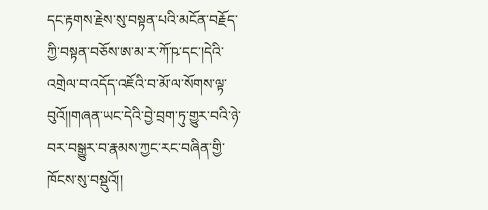དང་རྟགས་རྗེས་སུ་བསྟན་པའི་མངོན་བརྗོད་ཀྱི་བསྟན་བཅོས་ཨ་མ་ར་ཀོ་ཥ་དང་།དེའི་འགྲེལ་བ་འདོད་འཇོའི་བ་མོ་ལ་སོགས་ལྟ་བུའོ།།གཞན་ཡང་དེའི་བྱེ་བྲག་ཏུ་གྱུར་བའི་ཉེ་བར་བསྒྱུར་བ་རྣམས་ཀྱང་རང་བཞིན་གྱི་ཁོངས་སུ་བསྡུའོ།།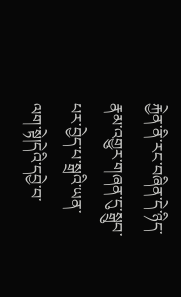རྐྱེན་ནི་རང་བཞིན་དེ་ཉིད་རྣམ་འགྱུར་གཞན་དུ་སྒྲུབ་པར་བྱེད་པ་སྒྲའི་ཡན་ལག་སྟེ།དེའི་དབྱེ་བ་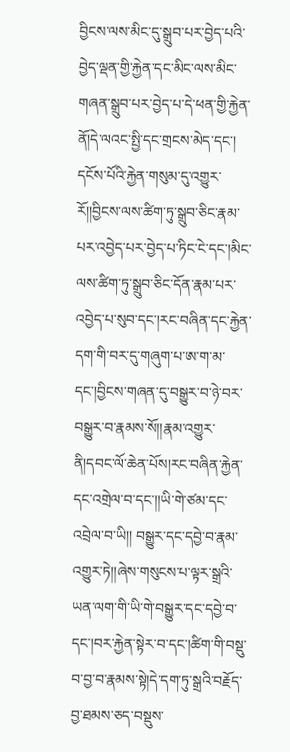བྱིངས་ལས་མིང་དུ་སྒྲུབ་པར་བྱེད་པའི་བྱེད་ལྡན་གྱི་རྐྱེན་དང་མིང་ལས་མིང་གཞན་སྒྲུབ་པར་བྱེད་པ་དེ་ཕན་གྱི་རྐྱེན་ནོ།དེ་ལའང་སྤྱི་དང་གྲངས་མེད་དང་། དངོས་པོའི་རྐྱེན་གསུམ་དུ་འགྱུར་རོ།།བྱིངས་ལས་ཚིག་ཏུ་སྒྲུབ་ཅིང་རྣམ་པར་འབྱེད་པར་བྱེད་པ་ཏིང་ངེ་དང་།མིང་ལས་ཚིག་ཏུ་སྒྲུབ་ཅིང་དོན་རྣམ་པར་འབྱེད་པ་སུབ་དང་།རང་བཞིན་དང་རྐྱེན་དག་གི་བར་དུ་གཞུག་པ་ཨ་ག་མ་དང་།བྱིངས་གཞན་དུ་བསྒྱུར་བ་ཉེ་བར་བསྒྱུར་བ་རྣམས་སོ།།རྣམ་འགྱུར་ནི།དབང་ལོ་ཆེན་པོས།རང་བཞིན་རྐྱེན་དང་འགྲེལ་བ་དང་།།ཡི་གེ་ཙམ་དང་འབྲེལ་བ་ཡི།། བསྒྱུར་དང་དབྱེ་བ་རྣམ་འགྱུར་ཏེ།།ཞེས་གསུངས་པ་ལྟར་སྒྲའི་ཡན་ལག་གི་ཡི་གེ་བསྒྱུར་དང་དབྱེ་བ་དང་།བར་རྐྱེན་སྟེར་བ་དང་།ཚིག་གི་བསྡུ་བ་བྱ་བ་རྣམས་སྟེ།དེ་དག་ཏུ་སྒྲའི་བརྗོད་བྱ་ཐམས་ཅད་བསྡུས་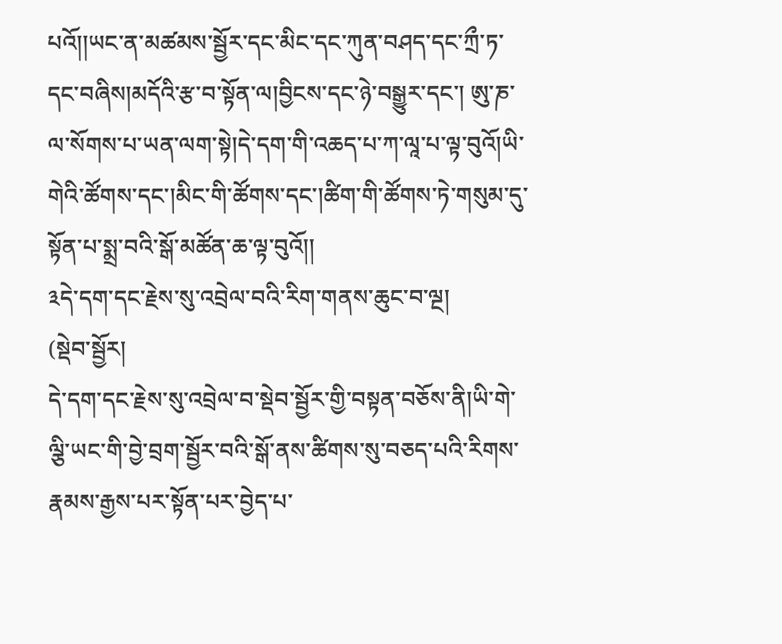པའོ།།ཡང་ན་མཚམས་སྦྱོར་དང་མིང་དང་ཀུན་བཤད་དང་ཀྲྀ་ཏ་དང་བཞིས།མདོའི་རྩ་བ་སྟོན་ལ།བྱིངས་དང་ཉེ་བསྒྱུར་དང་། ཨུ་ཎ་ལ་སོགས་པ་ཡན་ལག་སྟེ།དེ་དག་གི་འཆད་པ་ཀ་ལཱ་པ་ལྟ་བུའོ།ཡི་གེའི་ཚོགས་དང་།མིང་གི་ཚོགས་དང་།ཚིག་གི་ཚོགས་ཏེ་གསུམ་དུ་སྟོན་པ་སྨྲ་བའི་སྒོ་མཚོན་ཆ་ལྟ་བུའོ།།
༣དེ་དག་དང་རྗེས་སུ་འབྲེལ་བའི་རིག་གནས་ཆུང་བ་ལྔ།
(སྡེབ་སྦྱོར།
དེ་དག་དང་རྗེས་སུ་འབྲེལ་བ་སྡེབ་སྦྱོར་གྱི་བསྟན་བཅོས་ནི།ཡི་གེ་ལྕི་ཡང་གི་བྱེ་བྲག་སྦྱོར་བའི་སྒོ་ནས་ཚིགས་སུ་བཅད་པའི་རིགས་རྣམས་རྒྱས་པར་སྟོན་པར་བྱེད་པ་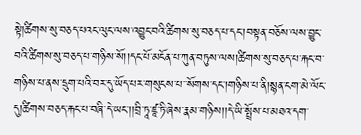སྟེ།ཚིགས་སུ་བཅད་པའང་ལུང་ལས་འབྱུང་བའི་ཚིགས་སུ་བཅད་པ་དང་།བསྟན་བཅོས་ལས་བྱུང་བའི་ཚིགས་སུ་བཅད་པ་གཉིས་སོ།།དང་པོ་མངོན་པ་ཀུན་བཏུས་ལས།ཚིགས་སུ་བཅད་པ་རྐང་བ་གཉིས་པ་ནས་དྲུག་པའི་བར་དུ་ཡོད་པར་གསུངས་པ་་སོགས་དང་།གཉིས་པ་ནི།སྙན་ངག་མེ་ལོང་དུ།ཚིགས་བཅད་རྐང་པ་བཞི་དེ་ཡང་།།བྲི་ཏཱ་ཛཱ་ཏི་ཞེས་རྣམ་གཉིས།།དེ་ཡི་སྤྲོས་པ་མཐའ་དག་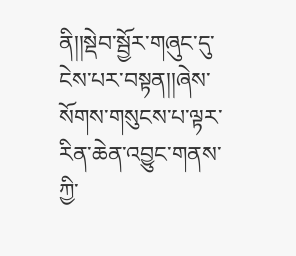ནི།།སྡེབ་སྦྱོར་གཞུང་དུ་ངེས་པར་བསྟན།།ཞེས་སོགས་གསུངས་པ་ལྟར་རིན་ཆེན་འབྱུང་གནས་ཀྱི་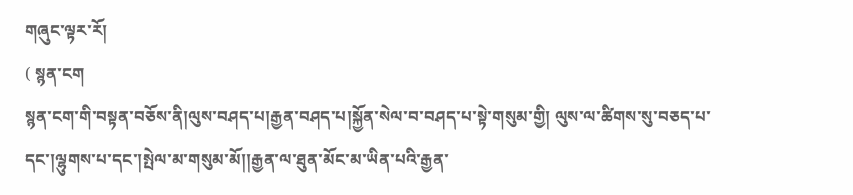གཞུང་ལྟར་རོ།
( སྙན་ངག
སྙན་ངག་གི་བསྟན་བཅོས་ནི།ལུས་བཤད་པ།རྒྱན་བཤད་པ།སྐྱོན་སེལ་བ་བཤད་པ་སྟེ་གསུམ་གྱི། ལུས་ལ་ཚིགས་སུ་བཅད་པ་དང་།ལྷུགས་པ་དང་།སྤེལ་མ་གསུམ་མོ།།རྒྱན་ལ་ཐུན་མོང་མ་ཡིན་པའི་རྒྱན་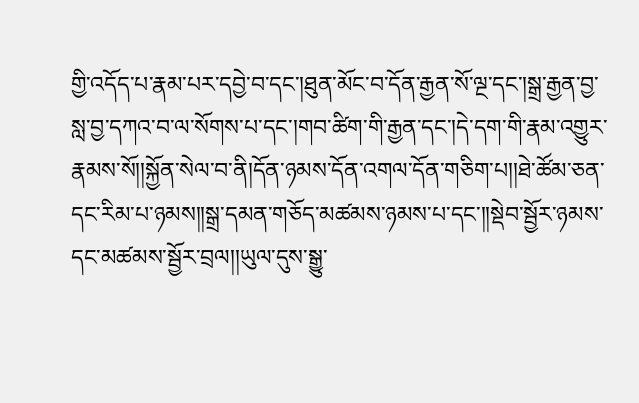གྱི་འདོད་པ་རྣམ་པར་དབྱེ་བ་དང་།ཐུན་མོང་བ་དོན་རྒྱན་སོ་ལྔ་དང་།སྒྲ་རྒྱན་བྱ་སླ་བྱ་དཀའ་བ་ལ་སོགས་པ་དང་།གབ་ཚིག་གི་རྒྱན་དང་།དེ་དག་གི་རྣམ་འགྱུར་རྣམས་སོ།།སྐྱོན་སེལ་བ་ནི།དོན་ཉམས་དོན་འགལ་དོན་གཅིག་པ།།ཐེ་ཚོམ་ཅན་དང་རིམ་པ་ཉམས།།སྒྲ་དམན་གཅོད་མཚམས་ཉམས་པ་དང་།།སྡེབ་སྦྱོར་ཉམས་དང་མཚམས་སྦྱོར་བྲལ།།ཡུལ་དུས་སྒྱུ་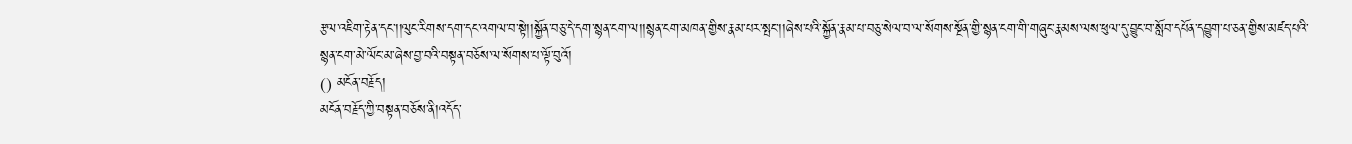རྩལ་འཇིག་རྟེན་དང་།།ལུང་རིགས་དག་དང་འགལ་བ་སྟེ།།སྐྱོན་བཅུ་དེ་དག་སྙན་ངག་ལ།།སྙན་ངག་མཁན་གྱིས་རྣམ་པར་སྤང་།།ཞེས་པའི་སྐྱོན་རྣམ་པ་བཅུ་སེལ་བ་ལ་སོགས་སྔོན་གྱི་སྙན་ངག་གི་གཞུང་རྣམས་ལས་ཕུལ་དུ་བྱུང་བ་སློབ་དཔོན་དབྱུག་པ་ཅན་གྱིས་མཛད་པའི་སྙན་ངག་མེ་ལོང་མ་ཞེས་བྱ་བའི་བསྟན་བཅོས་ལ་སོགས་པ་ལྟོ་བུའོ།
() མངོན་བརྗོད།
མངོན་བརྗོད་ཀྱི་བསྟན་བཅོས་ནི།འདོད་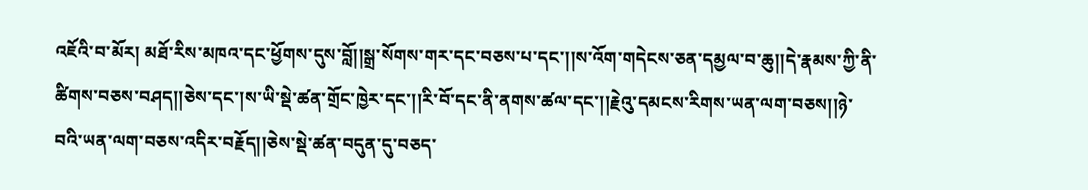འཇོའི་བ་མོར། མཐོ་རིས་མཁའ་དང་ཕྱོགས་དུས་བློ།།སྒྲ་སོགས་གར་དང་བཅས་པ་དང་།།ས་འོག་གདེངས་ཅན་དམྱལ་བ་ཆུ།།དེ་རྣམས་ཀྱི་ནི་ཚིགས་བཅས་བཤད།།ཅེས་དང་།ས་ཡི་སྡེ་ཚན་གྲོང་ཁྱེར་དང་།།རི་བོ་དང་ནི་ནགས་ཚལ་དང་།།རྗེའུ་དམངས་རིགས་ཡན་ལག་བཅས།།ཉེ་བའི་ཡན་ལག་བཅས་འདིར་བརྗོད།།ཅེས་སྡེ་ཚན་བདུན་དུ་བཅད་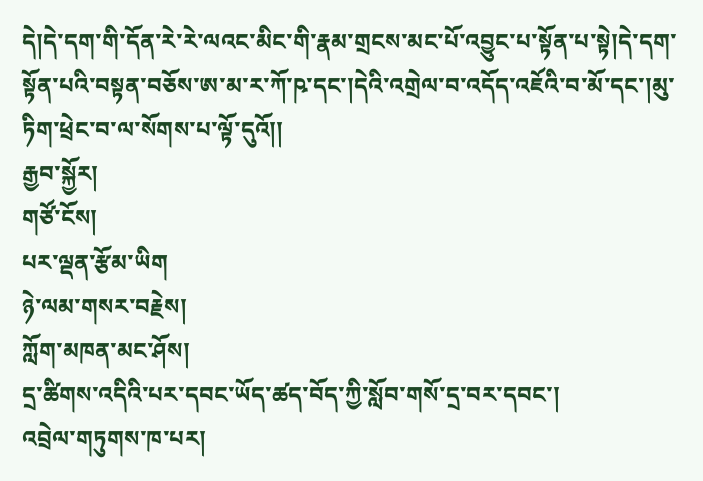དེ།དེ་དག་གི་དོན་རེ་རེ་ལའང་མིང་གི་རྣམ་གྲངས་མང་པོ་འབྱུང་པ་སྟོན་པ་སྟེ།དེ་དག་སྟོན་པའི་བསྟན་བཅོས་ཨ་མ་ར་ཀོ་ཥ་དང་།དེའི་འགྲེལ་བ་འདོད་འཇོའི་བ་མོ་དང་།མུ་ཏིག་ཕྲེང་བ་ལ་སོགས་པ་ལྟོ་དུའོ།།
རྒྱབ་སྐྱོར།
གཙོ་ངོས།
པར་ལྡན་རྩོམ་ཡིག
ཉེ་ལམ་གསར་བརྗེས།
ཀློག་མཁན་མང་ཤོས།
དྲ་ཚིགས་འདིའི་པར་དབང་ཡོད་ཚད་བོད་ཀྱི་སློབ་གསོ་དྲ་བར་དབང་།
འབྲེལ་གཏུགས་ཁ་པར།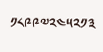༡༨༩༩༧༢༤༥༢༡༣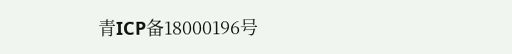青ICP备18000196号